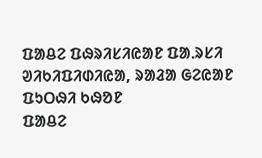ᱯᱟᱪᱮ ᱯᱷᱨᱤᱥᱤᱭᱟᱱ ᱯᱟᱹᱨᱥᱤ
ᱣᱤᱠᱤᱯᱤᱰᱤᱭᱟ, ᱨᱟᱲᱟ ᱜᱮᱭᱟᱱ ᱯᱩᱛᱷᱤ ᱠᱷᱚᱱ
ᱯᱟᱪᱮ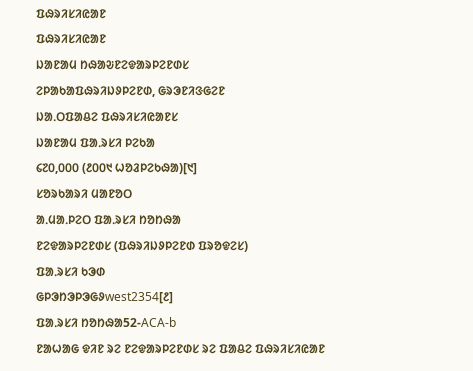ᱯᱷᱨᱤᱥᱤᱭᱟᱱ
ᱯᱷᱨᱤᱥᱤᱭᱟᱱ
ᱡᱟᱱᱟᱢ ᱴᱷᱟᱶᱱᱮᱫᱟᱨᱞᱮᱱᱰᱥ
ᱮᱞᱟᱠᱟᱯᱷᱨᱤᱡᱽᱞᱮᱱᱰ, ᱜᱨᱳᱱᱤᱝᱜᱮᱱ
ᱡᱟᱹᱛᱯᱟᱪᱮ ᱯᱷᱨᱤᱥᱤᱭᱟᱱᱥ
ᱡᱟᱱᱟᱢ ᱯᱟᱹᱨᱥᱤ ᱞᱮᱠᱟ
᱔᱗᱐,᱐᱐᱐ (᱒᱐᱐᱑ ᱦᱚᱲᱞᱮᱠᱷᱟ)[᱑]
ᱥᱚᱨᱠᱟᱨᱤ ᱢᱟᱱᱚᱛ
ᱟᱹᱢᱟᱹᱞᱮᱛ ᱯᱟᱹᱨᱥᱤ ᱴᱚᱴᱷᱟ
ᱱᱮᱫᱟᱨᱞᱮᱱᱰᱥ (ᱯᱷᱨᱤᱡᱽᱞᱮᱱᱰ ᱯᱨᱚᱫᱮᱥ)
ᱯᱟᱹᱨᱥᱤ ᱠᱳᱰ
ᱜᱞᱳᱴᱳᱞᱳᱜᱽwest2354[᱒]
ᱯᱟᱹᱨᱥᱤ ᱴᱚᱴᱷᱟ52-ACA-b
ᱱᱟᱦᱟᱜ ᱫᱤᱱ ᱨᱮ ᱱᱮᱫᱟᱨᱞᱮᱱᱰᱥ ᱨᱮ ᱯᱟᱪᱮ ᱯᱷᱨᱤᱥᱤᱭᱟᱱ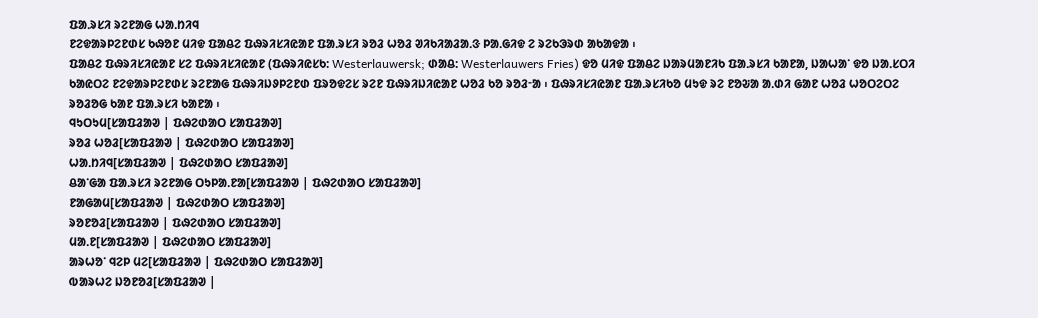ᱯᱟᱹᱨᱥᱤ ᱨᱮᱱᱟᱜ ᱦᱟᱹᱴᱤᱧ
ᱱᱮᱫᱟᱨᱞᱮᱱᱰᱥ ᱠᱷᱚᱱ ᱢᱤᱫ ᱯᱟᱪᱮ ᱯᱷᱨᱤᱥᱤᱭᱟᱱ ᱯᱟᱹᱨᱥᱤ ᱨᱚᱲ ᱦᱚᱲ ᱣᱤᱠᱤᱟᱲᱟᱹᱝ ᱞᱟᱹᱜᱤᱫ ᱮ ᱨᱮᱠᱳᱨᱰ ᱟᱠᱟᱫᱟ ᱾
ᱯᱟᱪᱮ ᱯᱷᱨᱤᱥᱤᱭᱟᱱ ᱥᱮ ᱯᱷᱨᱤᱥᱤᱭᱟᱱ (ᱯᱷᱨᱤᱭᱥᱠ: Westerlauwersk; ᱰᱟᱪ: Westerlauwers Fries) ᱫᱚ ᱢᱤᱫ ᱯᱟᱪᱮ ᱡᱟᱨᱢᱟᱱᱤᱠ ᱯᱟᱹᱨᱥᱤ ᱠᱟᱱᱟ, ᱡᱟᱦᱟᱸ ᱫᱚ ᱡᱟᱹᱥᱛᱤ ᱠᱟᱭᱛᱮ ᱱᱮᱫᱟᱨᱞᱮᱱᱰᱥ ᱨᱮᱱᱟᱜ ᱯᱷᱨᱤᱡᱽᱞᱮᱱᱰ ᱯᱨᱚᱫᱮᱥ ᱨᱮᱱ ᱯᱷᱨᱤᱡᱤᱭᱟᱱ ᱦᱚᱲ ᱠᱚ ᱨᱚᱲᱼᱟ ᱾ ᱯᱷᱨᱤᱥᱤᱭᱟᱱ ᱯᱟᱹᱨᱥᱤᱠᱚ ᱢᱩᱫ ᱨᱮ ᱱᱚᱶᱟ ᱟᱹᱰᱤ ᱜᱟᱱ ᱦᱚᱲ ᱦᱚᱛᱮᱛᱮ ᱨᱚᱲᱚᱜ ᱠᱟᱱ ᱯᱟᱹᱨᱥᱤ ᱠᱟᱱᱟ ᱾
ᱧᱩᱛᱩᱢ[ᱥᱟᱯᱲᱟᱣ | ᱯᱷᱮᱰᱟᱛ ᱥᱟᱯᱲᱟᱣ]
ᱨᱚᱲ ᱦᱚᱲ[ᱥᱟᱯᱲᱟᱣ | ᱯᱷᱮᱰᱟᱛ ᱥᱟᱯᱲᱟᱣ]
ᱦᱟᱹᱴᱤᱧ[ᱥᱟᱯᱲᱟᱣ | ᱯᱷᱮᱰᱟᱛ ᱥᱟᱯᱲᱟᱣ]
ᱪᱟᱸᱜᱟ ᱯᱟᱹᱨᱥᱤ ᱨᱮᱱᱟᱜ ᱛᱩᱞᱟᱹᱱᱟ[ᱥᱟᱯᱲᱟᱣ | ᱯᱷᱮᱰᱟᱛ ᱥᱟᱯᱲᱟᱣ]
ᱱᱟᱜᱟᱢ[ᱥᱟᱯᱲᱟᱣ | ᱯᱷᱮᱰᱟᱛ ᱥᱟᱯᱲᱟᱣ]
ᱨᱚᱱᱚᱲ[ᱥᱟᱯᱲᱟᱣ | ᱯᱷᱮᱰᱟᱛ ᱥᱟᱯᱲᱟᱣ]
ᱢᱟᱹᱱ[ᱥᱟᱯᱲᱟᱣ | ᱯᱷᱮᱰᱟᱛ ᱥᱟᱯᱲᱟᱣ]
ᱟᱨᱦᱚᱸ ᱧᱮᱞ ᱢᱮ[ᱥᱟᱯᱲᱟᱣ | ᱯᱷᱮᱰᱟᱛ ᱥᱟᱯᱲᱟᱣ]
ᱵᱟᱨᱦᱮ ᱡᱚᱱᱚᱲ[ᱥᱟᱯᱲᱟᱣ |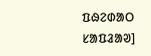ᱯᱷᱮᱰᱟᱛ ᱥᱟᱯᱲᱟᱣ]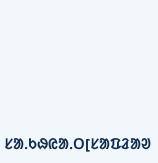ᱥᱟᱹᱠᱷᱭᱟᱹᱛ[ᱥᱟᱯᱲᱟᱣ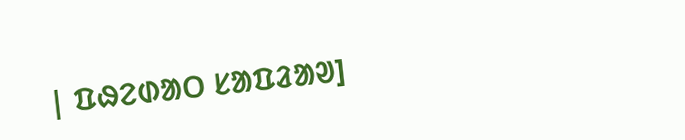| ᱯᱷᱮᱰᱟᱛ ᱥᱟᱯᱲᱟᱣ]